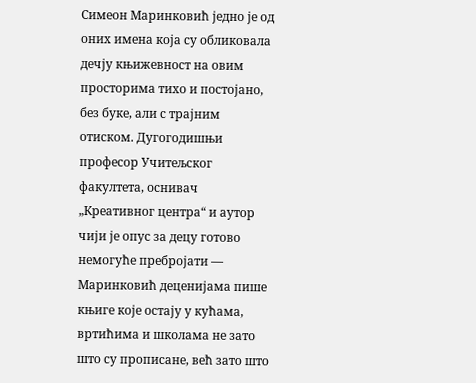Симеон Маринковић једно је од оних имена која су обликовала дечју књижевност на овим просторима тихо и постојано, без буке, али с трајним отиском. Дугогодишњи професор Учитељског факултета, оснивач „Креативног центра“ и аутор чији је опус за децу готово немогуће пребројати — Маринковић деценијама пише књиге које остају у кућама, вртићима и школама не зато што су прописане, већ зато што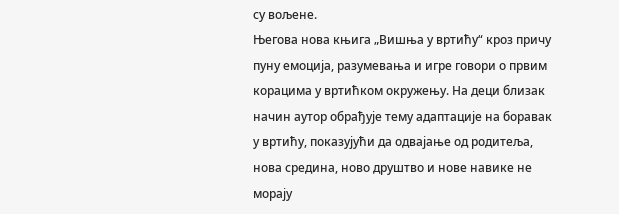су вољене.
Његова нова књига „Вишња у вртићу“ кроз причу пуну емоција, разумевања и игре говори о првим корацима у вртићком окружењу. На деци близак начин аутор обрађује тему адаптације на боравак у вртићу, показујући да одвајање од родитеља, нова средина, ново друштво и нове навике не морају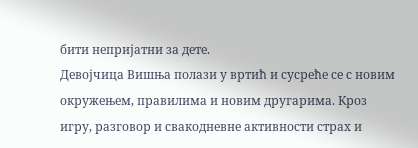бити непријатни за дете.
Девојчица Вишња полази у вртић и сусреће се с новим окружењем, правилима и новим другарима. Кроз игру, разговор и свакодневне активности страх и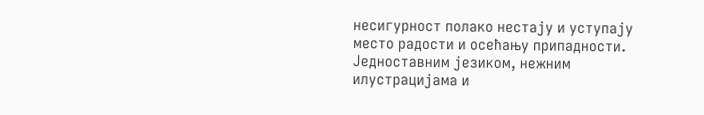несигурност полако нестају и уступају место радости и осећању припадности. Једноставним језиком, нежним илустрацијама и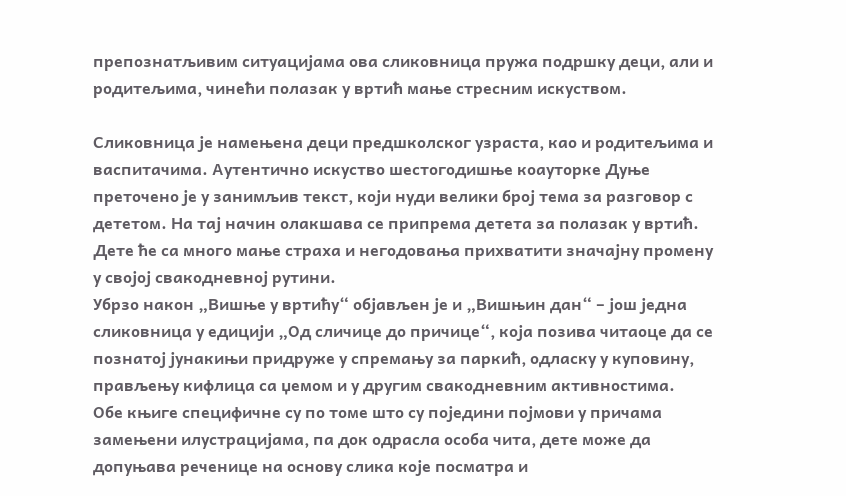препознатљивим ситуацијама ова сликовница пружа подршку деци, али и родитељима, чинећи полазак у вртић мање стресним искуством.

Сликовница је намењена деци предшколског узраста, као и родитељима и васпитачима. Аутентично искуство шестогодишње коауторке Дуње преточено је у занимљив текст, који нуди велики број тема за разговор с дететом. На тај начин олакшава се припрема детета за полазак у вртић. Дете ће са много мање страха и негодовања прихватити значајну промену у својој свакодневној рутини.
Убрзо након „Вишње у вртићу“ објављен је и „Вишњин дан“ – још једна сликовница у едицији „Од сличице до причице“, која позива читаоце да се познатој јунакињи придруже у спремању за паркић, одласку у куповину, прављењу кифлица са џемом и у другим свакодневним активностима.
Обе књиге специфичне су по томе што су поједини појмови у причама замењени илустрацијама, па док одрасла особа чита, дете може да допуњава реченице на основу слика које посматра и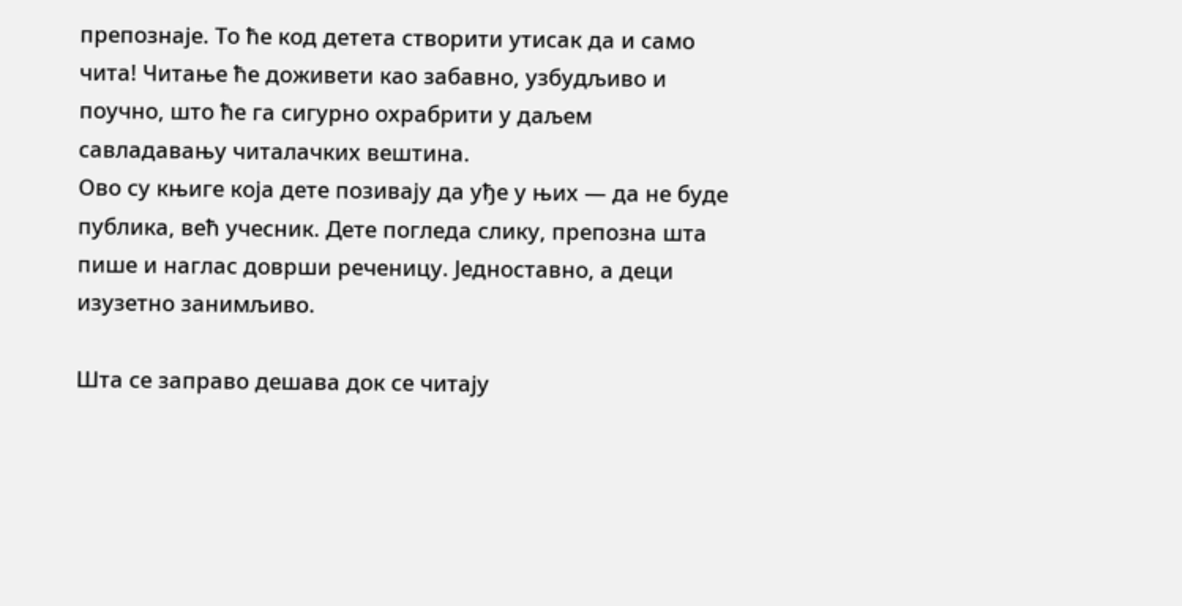препознаје. То ће код детета створити утисак да и само чита! Читање ће доживети као забавно, узбудљиво и поучно, што ће га сигурно охрабрити у даљем савладавању читалачких вештина.
Ово су књиге која дете позивају да уђе у њих — да не буде публика, већ учесник. Дете погледа слику, препозна шта пише и наглас доврши реченицу. Једноставно, а деци изузетно занимљиво.

Шта се заправо дешава док се читају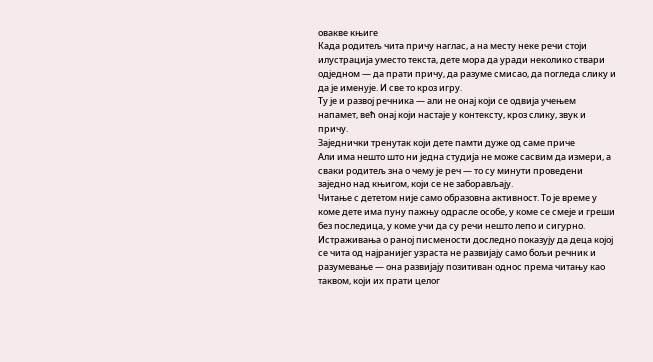овакве књиге
Када родитељ чита причу наглас, а на месту неке речи стоји илустрација уместо текста, дете мора да уради неколико ствари одједном — да прати причу, да разуме смисао, да погледа слику и да је именује. И све то кроз игру.
Ту је и развој речника — али не онај који се одвија учењем напамет, већ онај који настаје у контексту, кроз слику, звук и причу.
Заједнички тренутак који дете памти дуже од саме приче
Али има нешто што ни једна студија не може сасвим да измери, а сваки родитељ зна о чему је реч — то су минути проведени заједно над књигом, који се не заборављају.
Читање с дететом није само образовна активност. То је време у коме дете има пуну пажњу одрасле особе, у коме се смеје и греши без последица, у коме учи да су речи нешто лепо и сигурно. Истраживања о раној писмености доследно показују да деца којој се чита од најранијег узраста не развијају само бољи речник и разумевање — она развијају позитиван однос према читању као таквом, који их прати целог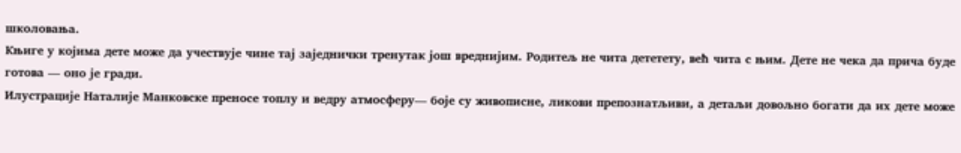школовања.
Књиге у којима дете може да учествује чине тај заједнички тренутак још вреднијим. Родитељ не чита дететету, већ чита с њим. Дете не чека да прича буде готова — оно је гради.
Илустрације Наталије Манковске преносе топлу и ведру атмосферу— боје су живописне, ликови препознатљиви, а детаљи довољно богати да их дете може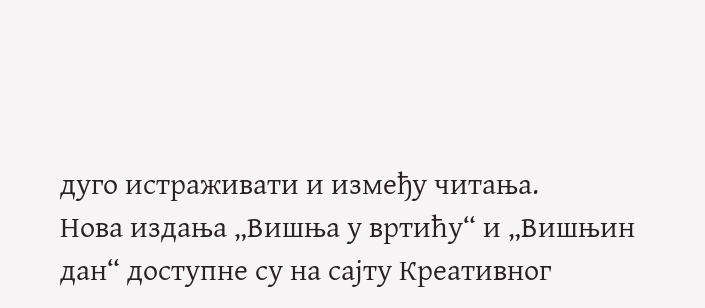дуго истраживати и између читања.
Нова издања „Вишња у вртићу“ и „Вишњин дан“ доступне су на сајту Креативног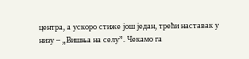центра, а ускоро стиже још један, трећи наставак у низу – „Вишња на селу”. Чекамо га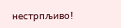нестрпљиво!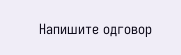Напишите одговор